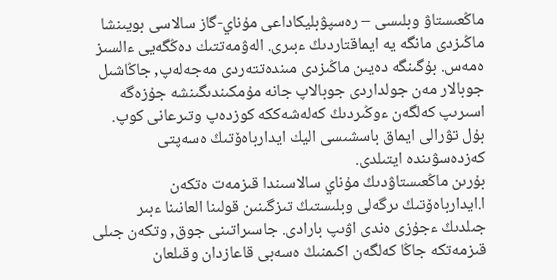ماڭعىستاۋ وبلىسى – رەسپۋبليكاداعى مۇناي-گاز سالاسى بويىنشا ماڭىزدى مانگە يە ايماقتاردىڭ ءبىرى. الەۋمەتتىك دەڭگەيى ءالسىز ەمەس. بۇگىنگە دەيىن ماڭىزدى مىندەتتەردى مەجەلەپ, جاڭاشىل جوبالار مەن جولداردى جوبالاپ جانە مۇمكىندىگىنشە جۇزەگە اسىرىپ كەلگەن ءوڭىردىڭ كەلەشەككە كوزدەپ وتىرعانى كوپ. بۇل تۋرالى ايماق باسشىسى اليك ايدارباەۆتىڭ ەسەپتى كەزدەسۋىندە ايتىلدى.
بۇرىن ماڭعىستاۋدىڭ مۇناي سالاسىندا قىزمەت ەتكەن ا.ايدارباەۆتىڭ ىرگەلى وبلىستىڭ تىزگىنىن قولىنا العانىنا ءبىر جىلدىڭ ءجۇزى ەندى اۋىپ بارادى. جاسىراتىنى جوق, وتكەن جىلى قىزمەتكە جاڭا كەلگەن اكىمنىڭ ەسەبى قاعازدان وقىلعان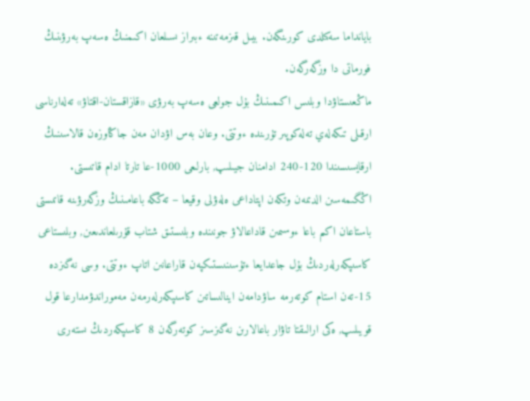بايانداما سەكىلدى كورىنگەن. بيىل قىزمەتىنە ءبىراز ىسىلعان اكىمنىڭ ەسەپ بەرۋىنىڭ فورماتى دا وزگەرگەن.
ماڭعىستاۋدا وبلىس اكىمىنىڭ بۇل جولعى ەسەپ بەرۋى «قازاقستان-اقتاۋ» تەلەارناسى ارقىلى تىكەلەي تەلەكوپىر تۇرىندە ءوتتى. وعان بەس اۋدان مەن جاڭاوزەن قالاسىنىڭ ارقايسىسىندا 120-240 ادامنان جيىلىپ, بارلىعى 1000-عا تارتا ادام قاتىستى.
اڭگىمەسىن الدىمەن وتكەن اپتاداعى ەلەۋلى وقيعا – تەڭگە باعامىنىڭ وزگەرۋىنە قاتىستى باستاعان اكىم باعا ءوسىمىن قاداعالاۋ جونىندە وبلىستىق شتاب قۇرىلعاندىعىن, وبلىستاعى كاسىپكەرلەردىڭ بۇل جاعدايعا ءتۇسىنىستىكپەن قاراعانىن اتاپ ءوتتى. وسى نەگىزدە 15-تەن استام كوتەرمە ساۋدامەن اينالىساتىن كاسىپكەرلەرمەن مەموراندۋمدارعا قول قويىلىپ, ەكى ارالىقتا تاۋار باعالارىن نەگىزسىز كوتەرگەن 8 كاسىپكەردىڭ ىستەرى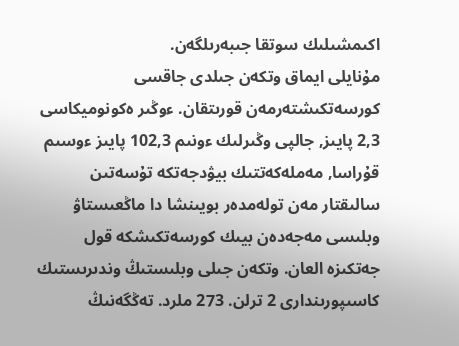اكىمشىلىك سوتقا جىبەرىلگەن.
مۇنايلى ايماق وتكەن جىلدى جاقسى كورسەتكىشتەرمەن قورىتقان. ءوڭىر ەكونوميكاسى 2,3 پايىز, جالپى وڭىرلىك ءونىم 102,3 پايىز ءوسىم قۇراسا, مەملەكەتتىك بيۋدجەتكە تۇسەتىن سالىقتار مەن تولەمدەر بويىنشا دا ماڭعىستاۋ وبلىسى مەجەدەن بيىك كورسەتكىشكە قول جەتكىزە العان. وتكەن جىلى وبلىستىڭ وندىرىستىك كاسىپورىندارى 2 ترلن. 273 ملرد. تەڭگەنىڭ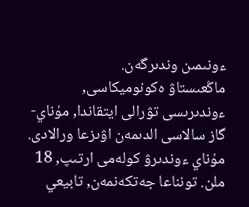ءونىمىن وندىرگەن.
ماڭعىستاۋ ەكونوميكاسى, ءوندىرىسى تۋرالى ايتقاندا, مۇناي-گاز سالاسى الدىمەن اۋىزعا ورالادى. مۇناي ءوندىرۋ كولەمى ارتىپ, 18 ملن. تونناعا جەتكەنمەن, تابيعي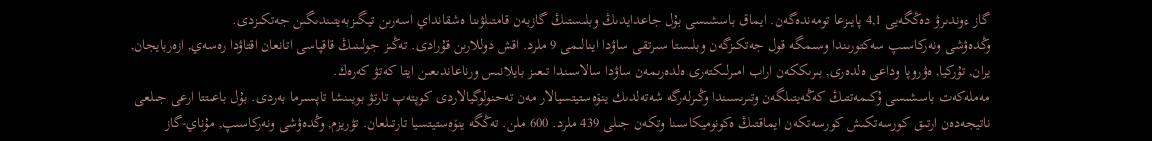گاز ءوندىرۋ دەڭگەيى 4,1 پايىزعا تومەندەگەن. ايماق باسشىسى بۇل جاعدايدىڭ وبلىستىڭ گازبەن قامتىلۋىنا ەشقانداي اسەرىن تيگىزبەيتىندىگىن جەتكىزدى.
وڭدەۋشى ونەركاسىپ سەكتورىندا وسىمگە قول جەتكىزگەن وبلىستا سىرتقى ساۋدا اينالىمى 9 ملرد. اقش دوللارىن قۇرادى. تەڭىز جولىنىڭ قاقپاسى اتانعان اقتاۋدا رەسەي, ازەربايجان, يران, تۇركيا, ەۋروپا وداعى ەلدەرى, بىرىككەن اراب امىرلىكتەرى ەلدەرىمەن ساۋدا سالاسىندا تىعىز بايلانىس ورناعاندىعىن ايتا كەتۋ كەرەك.
مەملەكەت باسشىسى ۇكىمەتتىڭ كەڭەيتىلگەن وتىرىسىندا وڭىرلەرگە شەتەلدىك ينۆەستيتسيالار مەن تەحنولوگيالاردى كوپتەپ تارتۋ بويىنشا تاپسىرما بەردى. بۇل باعىتتا ارعى جىلعى ناتيجەدەن ارتىق كورسەتكىش كورسەتكەن ايماقتىڭ ەكونوميكاسىنا وتكەن جىلى 439 ملرد. 600 ملن. تەڭگە ينۆەستيتسيا تارتىلعان. تۋريزم, وڭدەۋشى ونەركاسىپ, مۇناي-گاز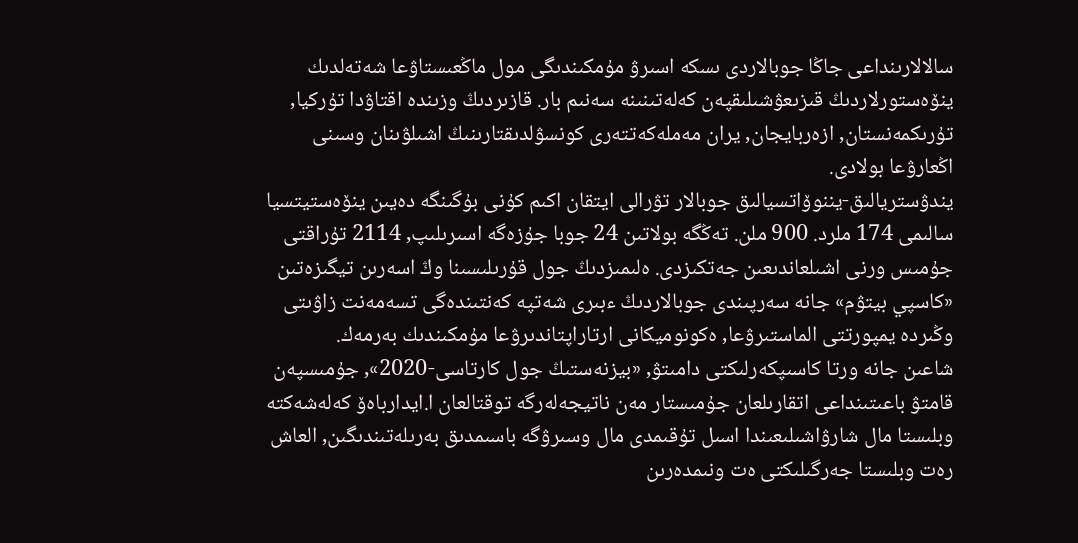سالالارىنداعى جاڭا جوبالاردى ىسكە اسىرۋ مۇمكىندىگى مول ماڭعىستاۋعا شەتەلدىك ينۆەستورلاردىڭ قىزىعۋشىلىقپەن كەلەتىنىنە سەنىم بار. قازىردىڭ وزىندە اقتاۋدا تۇركيا, تۇرىكمەنستان, ازەربايجان, يران مەملەكەتتەرى كونسۋلدىقتارىنىڭ اشىلۋىنان وسىنى اڭعارۋعا بولادى.
يندۋستريالىق-يننوۆاتسيالىق جوبالار تۋرالى ايتقان اكىم كۇنى بۇگىنگە دەيىن ينۆەستيتسيا سالىمى 174 ملرد. 900 ملن. تەڭگە بولاتىن 24 جوبا جۇزەگە اسىرىلىپ, 2114 تۇراقتى جۇمىس ورنى اشىلعاندىعىن جەتكىزدى. ەلىمىزدىڭ جول قۇرىلىسىنا وڭ اسەرىن تيگىزەتىن «كاسپي بيتۋم» جانە سەرپىندى جوبالاردىڭ ءبىرى شەتپە كەنتىندەگى تسەمەنت زاۋىتى وڭىردە يمپورتتى الماستىرۋعا, ەكونوميكانى ارتاراپتاندىرۋعا مۇمكىندىك بەرمەك.
شاعىن جانە ورتا كاسىپكەرلىكتى دامىتۋ, «بيزنەستىڭ جول كارتاسى-2020», جۇمىسپەن قامتۋ باعىتىنداعى اتقارىلعان جۇمىستار مەن ناتيجەلەرگە توقتالعان ا.ايدارباەۆ كەلەشەكتە وبلىستا مال شارۋاشىلىعىندا اسىل تۇقىمدى مال وسىرۋگە باسىمدىق بەرىلەتىندىگىن, العاش رەت وبلىستا جەرگىلىكتى ەت ونىمدەرىن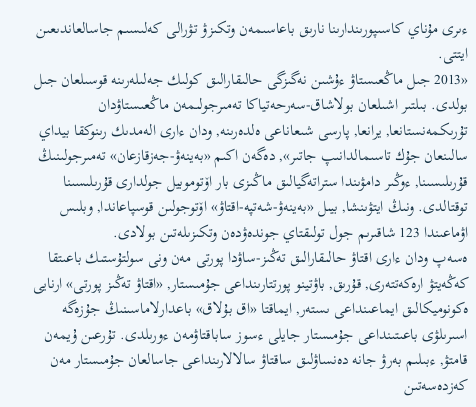ءىرى مۇناي كاسىپورىندارىنا نارىق باعاسىمەن وتكىزۋ تۋرالى كەلىسىم جاسالعاندىعىن ايتتى.
«2013 جىل ماڭعىستاۋ ءۇشىن نەگىزگى حالىقارالىق كولىك جەلىلەرىنە قوسىلعان جىل بولدى. بىلتىر اشىلعان بولاشاق-سەرحەتياكا تەمىرجولىمەن ماڭعىستاۋدان تۇرىكمەنستانعا, يرانعا, پارسى شىعاناعى ەلدەرىنە, ودان ءارى الەمدىك رىنوكقا بيداي سالىنعان جۇك تاسىمالدانىپ جاتىر», دەگەن اكىم «بەينەۋ-جەزقازعان» تەمىرجولىنىڭ قۇرىلىسىنا, ءوڭىر دامۋىندا ستراتەگيالىق ماڭىزى بار اۆتوموبيل جولدارى قۇرىلىسىنا توقتالدى. ونىڭ ايتۋىنشا, بيىل «بەينەۋ-شەتپە-اقتاۋ» اۆتوجولىن قوسپاعاندا, وبلىس اۋماعىندا 123 شاقىرىم جول تولىقتاي جوندەۋدەن وتكىزىلەتىن بولادى.
ەسەپ ودان ءارى اقتاۋ حالىقارالىق تەڭىز-ساۋدا پورتى مەن ونى سولتۇستىك باعىتقا كەڭەيتۋ ارەكەتتەرى, قۇرىق, باۋتينو پورتتارىنداعى جۇمىستار, «اقتاۋ تەڭىز پورتى» ارنايى ەكونوميكالىق ايماعىنداعى ىستەر, ايماقتا «اق بۇلاق» باعدارلاماسىنىڭ جۇزەگە اسىرىلۋى باعىتىنداعى جۇمىستار جايلى ءسوز ساباقتاۋمەن ءورىلدى. تۇرعىن ۇيمەن قامتۋ, ءبىلىم بەرۋ جانە دەنساۋلىق ساقتاۋ سالالارىنداعى جاسالعان جۇمىستار مەن كەزدەسەتىن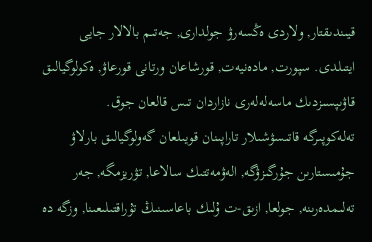قيىندىقتار, ولاردى ەڭسەرۋ جولدارى, جەتىم بالالار جايى ايتىلدى. سپورت, مادەنيەت, قورشاعان ورتانى قورعاۋ, ەكولوگيالىق قاۋىپسىزدىك ماسەلەلەرى نازاردان تىس قالعان جوق.
تەلەكوپىرگە قاتىسۋشىلار تاراپىنان قويىلعان گەولوگيالىق بارلاۋ جۇمىستارىن جۇرگىزۋگە, الەۋمەتتىك سالاعا, تۋريزمگە, جەر تەلىمدەرىنە, جولعا, ازىق-ت ۇلىك باعاسىنىڭ تۇراقتىلىعىنا, وزگە دە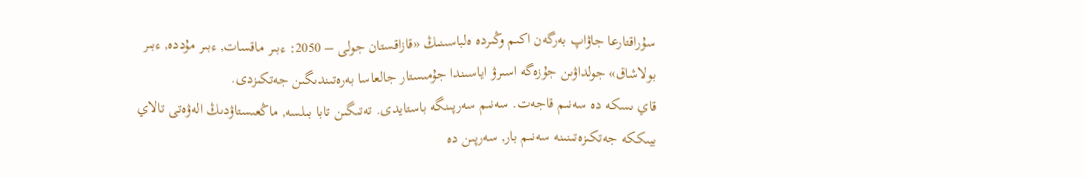سۇراقتارعا جاۋاپ بەرگەن اكىم وڭىردە ەلباسىنىڭ «قازاقستان جولى – 2050: ءبىر ماقسات, ءبىر مۇددە, ءبىر بولاشاق» جولداۋىن جۇزەگە اسىرۋ اياسىندا جۇمىستار جالعاسا بەرەتىندىگىن جەتكىزدى.
قاي ىسكە دە سەنىم قاجەت. سەنىم سەرپىنگە باستايدى. تەتىگىن تابا بىلسە, ماڭعىستاۋدىڭ الەۋەتى تالاي بيىككە جەتكىزەتىنىنە سەنىم بار, سەرپىن دە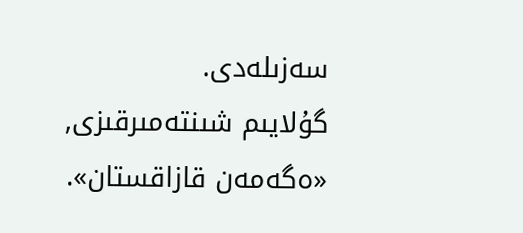سەزىلەدى.
گۇلايىم شىنتەمىرقىزى,
«ەگەمەن قازاقستان».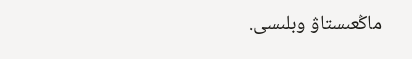ماڭعىستاۋ وبلىسى.